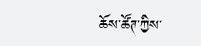ཆོས་ཚོཊ་ཀྱིས་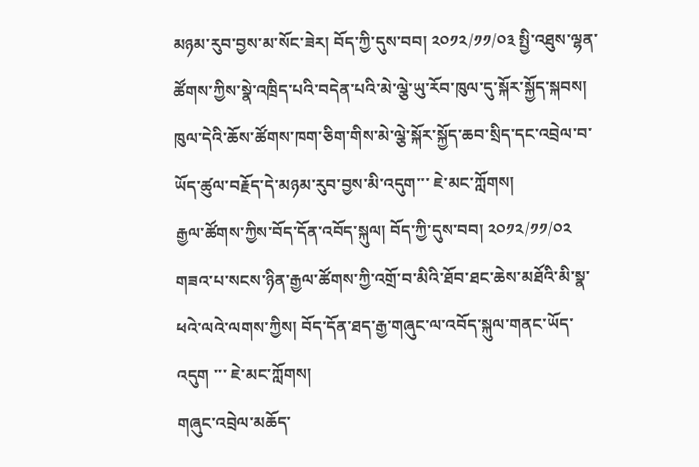མཉམ་རུབ་བྱས་མ་སོང་ཟེར། བོད་ཀྱི་དུས་བབ། ༢༠༡༢/༡༡/༠༣ སྤྱི་འཐུས་ལྷན་ཚོགས་ཀྱིས་སྣེ་འཁྲིད་པའི་བདེན་པའི་མེ་ལྕེ་ཡུ་རོབ་ཁུལ་དུ་སྐོར་སྐྱོད་སྐབས། ཁུལ་དེའི་ཆོས་ཚོགས་ཁག་ཅིག་གིས་མེ་ལྕེ་སྐོར་སྐྱོད་ཆབ་སྲིད་དང་འབྲེལ་བ་ཡོད་ཚུལ་བརྗོད་དེ་མཉམ་རུབ་བྱས་མི་འདུག་་་ ཇེ་མང་ཀློགས།
རྒྱལ་ཚོགས་ཀྱིས་བོད་དོན་འབོད་སྐུལ། བོད་ཀྱི་དུས་བབ། ༢༠༡༢/༡༡/༠༢ གཟའ་པ་སངས་ཉིན་རྒྱལ་ཚོགས་ཀྱི་འགྲོ་བ་མིའི་ཐོབ་ཐང་ཆེས་མཐོའི་མི་སྣ་ཕའེ་ལའེ་ལགས་ཀྱིས། བོད་དོན་ཐད་རྒྱ་གཞུང་ལ་འབོད་སྐུལ་གནང་ཡོད་འདུག ་་་ ཇེ་མང་ཀློགས།
གཞུང་འབྲེལ་མཆོད་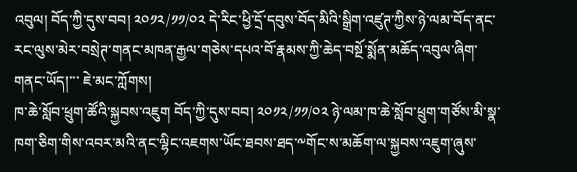འབུལ། བོད་ཀྱི་དུས་བབ། ༢༠༡༢/༡༡/༠༢ དེ་རིང་ཕྱི་དྲོ་དབུས་བོད་མིའི་སྒྲིག་འཛུཊ་ཀྱིས་ཉེ་ལམ་བོད་ནང་རང་ལུས་མེར་བསྲེཊ་གནང་མཁན་རྒྱལ་གཅེས་དཔའ་བོ་རྣམས་ཀྱི་ཆེད་བསྔོ་སྨོན་མཆོད་འབུལ་ཞིག་གནང་ཡོད།་་་ ཇེ་མང་ཀློགས།
ཁ་ཆེ་སློབ་ཕྲུག་ཚོའི་སྐྱབས་འཇུག བོད་ཀྱི་དུས་བབ། ༢༠༡༢/༡༡/༠༢ ཉེ་ལམ་ཁ་ཆེ་སློབ་ཕྲུག་གཙོས་མི་སྣ་ཁག་ཅིག་གིས་འབར་མའི་ནང་ལྷིང་འཇགས་ཡོང་ཐབས་ཐད་༸གོང་ས་མཆོག་ལ་སྐྱབས་འཇུག་ཞུས་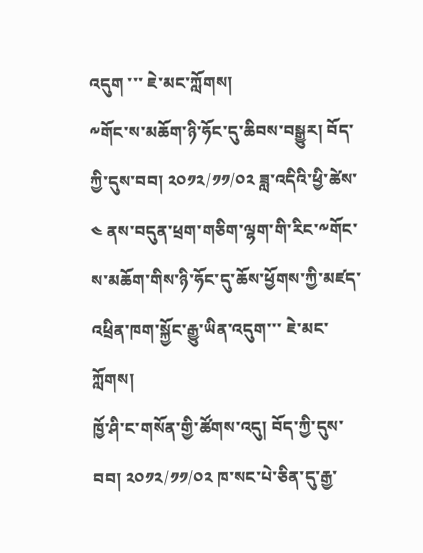འདུག ་་་ ཇེ་མང་ཀློགས།
༸གོང་ས་མཆོག་ཉི་ཧོང་དུ་ཆིབས་བསྒྱུར། བོད་ཀྱི་དུས་བབ། ༢༠༡༢/༡༡/༠༢ ཟླ་འདིའི་ཕྱི་ཚེས་ ༤ ནས་བདུན་ཕྲག་གཅིག་ལྷག་གི་རིང་༸གོང་ས་མཆོག་གིས་ཉི་ཧོང་དུ་ཆོས་ཕྱོགས་ཀྱི་མཛད་འཕྲིན་ཁག་སྐྱོང་རྒྱུ་ཡིན་འདུག་་་ ཇེ་མང་ཀློགས།
ཁྱོ་ཤི་ང་གསོན་གྱི་ཚོགས་འདུ། བོད་ཀྱི་དུས་བབ། ༢༠༡༢/༡༡/༠༢ ཁ་སང་པེ་ཅིན་དུ་རྒྱ་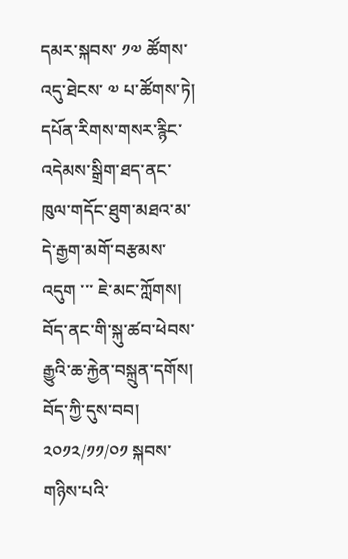དམར་སྐབས་ ༡༧ ཚོགས་འདུ་ཐེངས་ ༧ པ་ཚོགས་ཏེ། དཔོན་རིགས་གསར་རྙིང་འདེམས་སྒྲིག་ཐད་ནང་ཁུལ་གདོང་ཐུག་མཐའ་མ་དེ་རྒྱག་མགོ་བརྩམས་འདུག ་་་ ཇེ་མང་ཀློགས།
བོད་ནང་གི་སྐུ་ཚབ་ཕེབས་རྒྱུའི་ཆ་རྐྱེན་བསྐྲུན་དགོས། བོད་ཀྱི་དུས་བབ། ༢༠༡༢/༡༡/༠༡ སྐབས་གཉིས་པའི་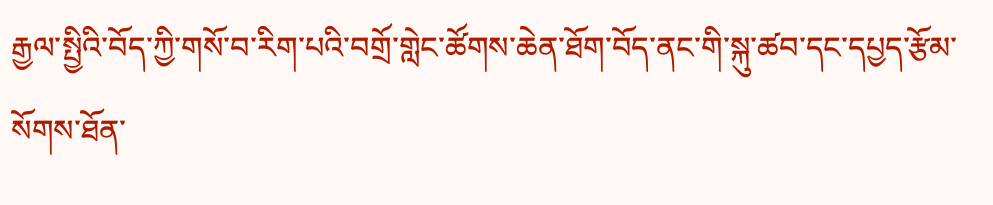རྒྱལ་སྤྱིའི་བོད་ཀྱི་གསོ་བ་རིག་པའི་བགྲོ་གླེང་ཚོགས་ཆེན་ཐོག་བོད་ནང་གི་སྐུ་ཚབ་དང་དཔྱད་རྩོམ་སོགས་ཐོན་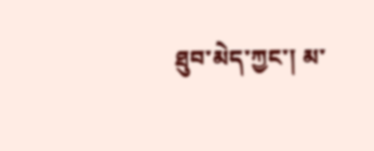ཐུབ་མེད་ཀྱང་། མ་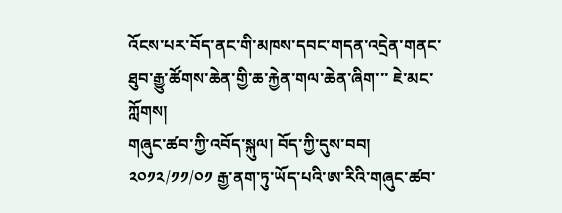འོངས་པར་བོད་ནང་གི་མཁས་དབང་གདན་འདྲེན་གནང་ཐུབ་རྒྱུ་ཚོགས་ཆེན་གྱི་ཆ་རྐྱེན་གལ་ཆེན་ཞིག་་་ ཇེ་མང་ཀློགས།
གཞུང་ཚབ་ཀྱི་འབོད་སྐུལ། བོད་ཀྱི་དུས་བབ། ༢༠༡༢/༡༡/༠༡ རྒྱ་ནག་ཏུ་ཡོད་པའི་ཨ་རིའི་གཞུང་ཚབ་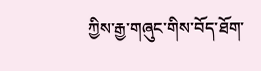ཀྱིས་རྒྱ་གཞུང་གིས་བོད་ཐོག་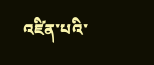འཛིན་པའི་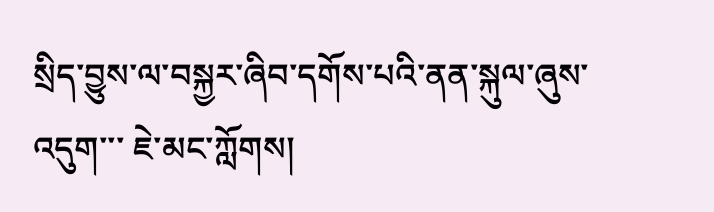སྲིད་བྱུས་ལ་བསྐྱར་ཞིབ་དགོས་པའི་ནན་སྐུལ་ཞུས་འདུག་་་ ཇེ་མང་ཀློགས།